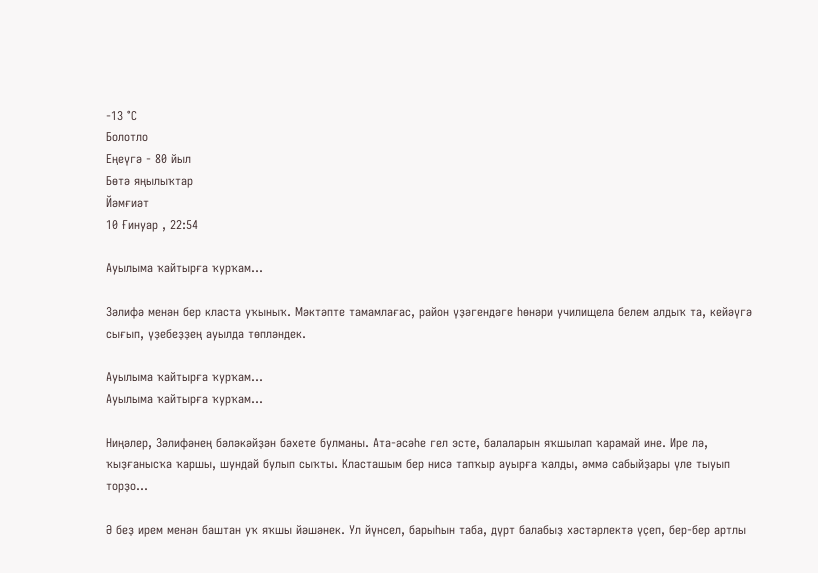-13 °С
Болотло
Еңеүгә - 80 йыл
Бөтә яңылыҡтар
Йәмғиәт
10 Ғинуар , 22:54

Ауылыма ҡайтырға ҡурҡам...

Зәлифә менән бер класта уҡыныҡ. Мәктәпте тамамлағас, район үҙәгендәге һөнәри училищела белем алдыҡ та, кейәүгә сығып, үҙебеҙҙең ауылда төпләндек.

Ауылыма ҡайтырға ҡурҡам...
Ауылыма ҡайтырға ҡурҡам...

Ниңәлер, Зәлифәнең бәләкәйҙән бәхете булманы. Ата-әсәһе гел эсте, балаларын яҡшылап ҡарамай ине. Ире лә, ҡыҙғанысҡа ҡаршы, шундай булып сыҡты. Класташым бер нисә тапҡыр ауырға ҡалды, әммә сабыйҙары үле тыуып торҙо...

Ә беҙ ирем менән баштан уҡ яҡшы йәшәнек. Ул йүнсел, барыһын таба, дүрт балабыҙ хәстәрлектә үҫеп, бер-бер артлы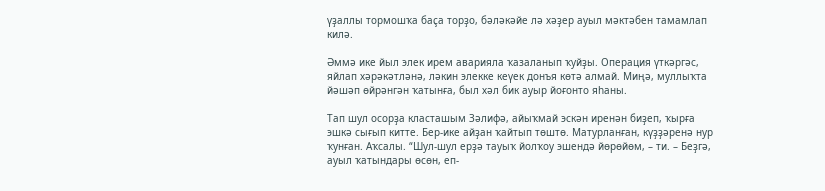үҙаллы тормошҡа баҫа торҙо, бәләкәйе лә хәҙер ауыл мәктәбен тамамлап килә.

Әммә ике йыл элек ирем аварияла ҡазаланып ҡуйҙы. Операция үткәргәс, яйлап хәрәкәтләнә, ләкин элекке кеүек донъя көтә алмай. Миңә, муллыҡта йәшәп өйрәнгән ҡатынға, был хәл бик ауыр йоғонто яһаны.

Тап шул осорҙа класташым Зәлифә, айыҡмай эскән иренән биҙеп, ҡырға эшкә сығып китте. Бер-ике айҙан ҡайтып төштө. Матурланған, күҙҙәренә нур ҡунған. Аҡсалы. “Шул-шул ерҙә тауыҡ йолҡоу эшендә йөрөйөм, – ти. – Беҙгә, ауыл ҡатындары өсөн, еп-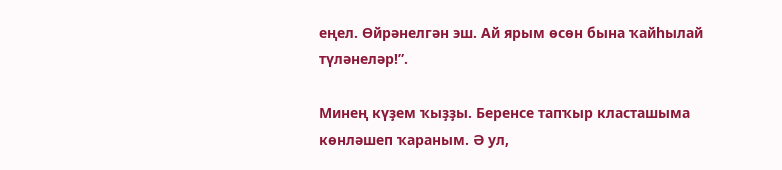еңел. Өйрәнелгән эш. Ай ярым өсөн бына ҡайһылай түләнеләр!”.

Минең күҙем ҡыҙҙы. Беренсе тапҡыр класташыма көнләшеп ҡараным. Ә ул,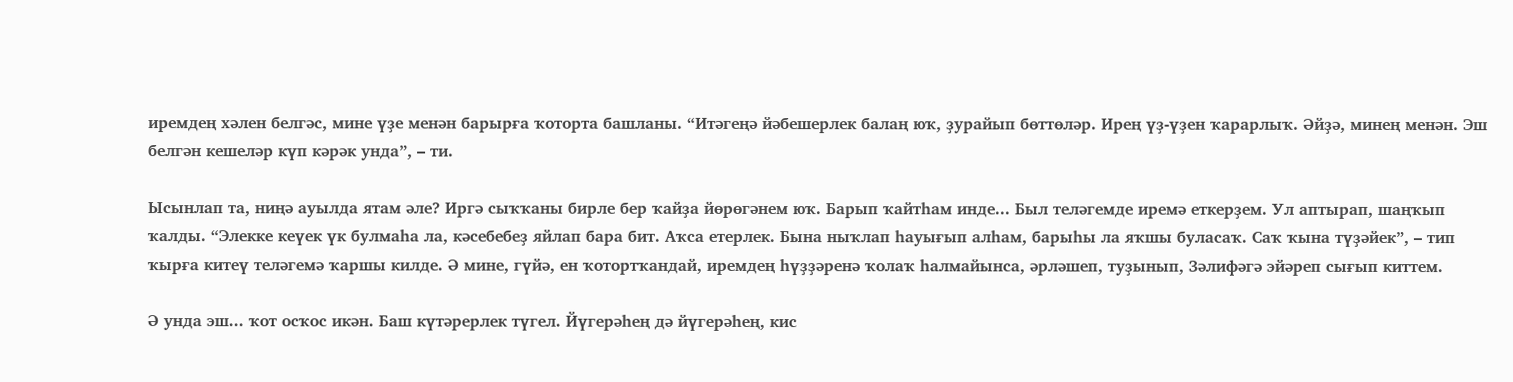иремдең хәлен белгәс, мине үҙе менән барырға ҡоторта башланы. “Итәгеңә йәбешерлек балаң юҡ, ҙурайып бөттөләр. Ирең үҙ-үҙен ҡарарлыҡ. Әйҙә, минең менән. Эш белгән кешеләр күп кәрәк унда”, – ти.

Ысынлап та, ниңә ауылда ятам әле? Иргә сыҡҡаны бирле бер ҡайҙа йөрөгәнем юҡ. Барып ҡайтһам инде... Был теләгемде иремә еткерҙем. Ул аптырап, шаңҡып ҡалды. “Элекке кеүек үк булмаһа ла, кәсебебеҙ яйлап бара бит. Аҡса етерлек. Бына ныҡлап һауығып алһам, барыһы ла яҡшы буласаҡ. Саҡ ҡына түҙәйек”, – тип ҡырға китеү теләгемә ҡаршы килде. Ә мине, гүйә, ен ҡотортҡандай, иремдең һүҙҙәренә ҡолаҡ һалмайынса, әрләшеп, туҙынып, Зәлифәгә эйәреп сығып киттем.

Ә унда эш... ҡот осҡос икән. Баш күтәрерлек түгел. Йүгерәһең дә йүгерәһең, кис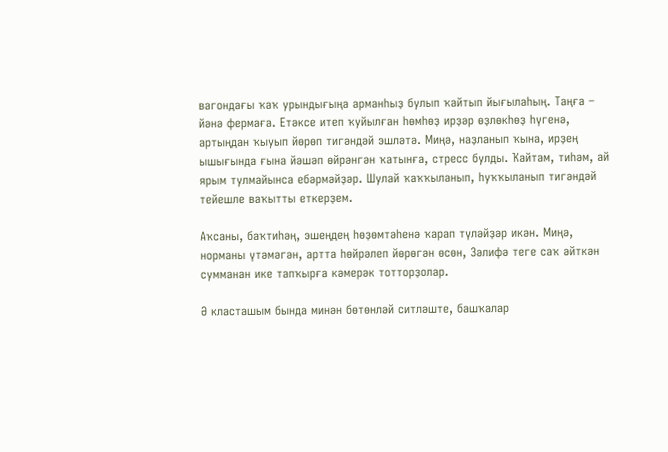вагондағы ҡаҡ урындығыңа арманһыҙ булып ҡайтып йығылаһың. Таңға – йәнә фермаға. Етәксе итеп ҡуйылған һөмһөҙ ирҙәр өҙлөкһөҙ һүгенә, артыңдан ҡыуып йөрөп тигәндәй эшләтә. Миңә, наҙланып ҡына, ирҙең ышығында ғына йәшәп өйрәнгән ҡатынға, стресс булды. Ҡайтам, тиһәм, ай ярым тулмайынса ебәрмәйҙәр. Шулай ҡаҡҡыланып, һуҡҡыланып тигәндәй тейешле ваҡытты еткерҙем.

Аҡсаны, баҡтиһәң, эшеңдең һөҙөмтәһенә ҡарап түләйҙәр икән. Миңә, норманы үтәмәгән, артта һөйрәлеп йөрөгән өсөн, Зәлифә теге саҡ әйткән сумманан ике тапҡырға кәмерәк тотторҙолар.

Ә класташым бында минән бөтөнләй ситләште, башҡалар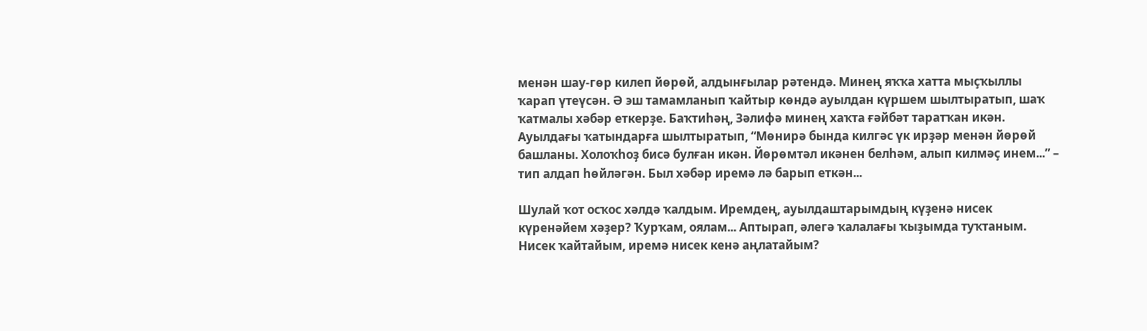менән шау-гөр килеп йөрөй, алдынғылар рәтендә. Минең яҡҡа хатта мыҫҡыллы ҡарап үтеүсән. Ә эш тамамланып ҡайтыр көндә ауылдан күршем шылтыратып, шаҡ ҡатмалы хәбәр еткерҙе. Баҡтиһәң, Зәлифә минең хаҡта ғәйбәт таратҡан икән. Ауылдағы ҡатындарға шылтыратып, “Мөнирә бында килгәс үк ирҙәр менән йөрөй башланы. Холоҡһоҙ бисә булған икән. Йөрөмтәл икәнен белһәм, алып килмәҫ инем...” – тип алдап һөйләгән. Был хәбәр иремә лә барып еткән...

Шулай ҡот осҡос хәлдә ҡалдым. Иремдең, ауылдаштарымдың күҙенә нисек күренәйем хәҙер? Ҡурҡам, оялам... Аптырап, әлегә ҡалалағы ҡыҙымда туҡтаным. Нисек ҡайтайым, иремә нисек кенә аңлатайым?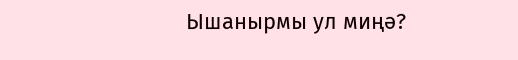Ышанырмы ул миңә?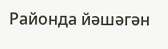Районда йәшәгән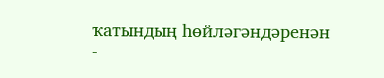ҡатындың һөйләгәндәренән -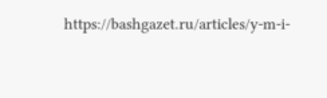https://bashgazet.ru/articles/y-m-i-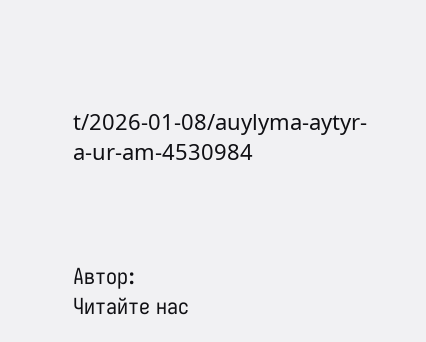t/2026-01-08/auylyma-aytyr-a-ur-am-4530984



Автор:
Читайте нас